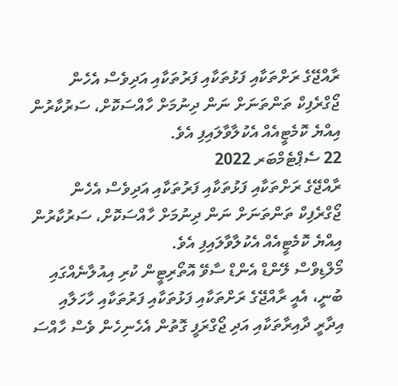ރާއްޖޭގެ ރަށްތަކާއި ފަޅުތަކާއި ފަރުތަކާއި އަދިވެސް އެހެން ޖޯގްރެފިކް ތަންތަނަށް ނަން ދިނުމަށް ހާއްސަކޮށް، ސަރުކާރުން އިއްޔެ ކޮމެޓީއެއް އެކުލާވާލައިފި އެވެ.
22 ސެޕްޓެމްބަރ 2022
ރާއްޖޭގެ ރަށްތަކާއި ފަޅުތަކާއި ފަރުތަކާއި އަދިވެސް އެހެން ޖޯގްރެފިކް ތަންތަނަށް ނަން ދިނުމަށް ހާއްސަކޮށް، ސަރުކާރުން އިއްޔެ ކޮމެޓީއެއް އެކުލާވާލައިފި އެވެ.
މޯލްޑިވްސް ލޭންޑް އެންޑް ސާވޭ އޮތޯރިޓީން ކުރި އިއުލާނެއްގައި ބުނީ، އެއީ ރާއްޖޭގެ ރަށްތަކާއި ފަޅުތަކާއި ފަރުތަކާއި ހާހަލާއި އިދާރީ ދާއިރާތަކާއި އަދި ޖޯގްރަފީ ގޮތުން އެހެނިހެން ވެސް ހާއްސަ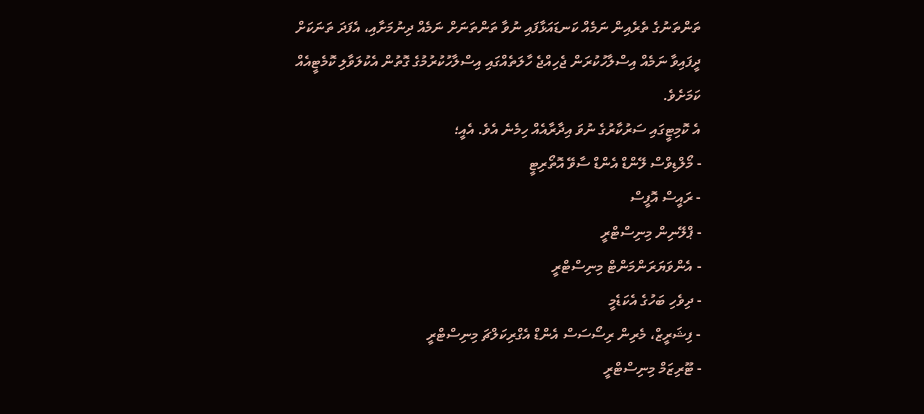ތަންތަނުގެ ތެރެއިން ނަމެއް ކަނޑައަޅާފައި ނުވާ ތަންތަނަށް ނަމެއް ދިނުމަށާއި، އެފަދަ ތަނަކަށް ދީފައިވާ ނަމެއް އިސްލާހުކުރަން ޖެހިއްޖެ ހާލަތެއްގައި އިސްލާހުކުރުމުގެ ގޮތުން އެކުލަވާލި ކޮމެޓީއެއް ކަމަށެވެ.
އެ ކޮމިޓީގައި ސަރުކާރުގެ ނުވަ އިދާރާއެއް ހިމެނެ އެވެ. އެއީ؛
- މޯލްޑިވްސް ލޭންޑް އެންޑް ސާވޭ އޮތޯރިޓީ
- ރައީސް އޮފީސް
- ޕްލޭނިން މިނިސްޓްރީ
- އެންވަޔަރަންމަންޓް މިނިސްޓްރީ
- ދިވެހި ބަހުގެ އެކަޑެމީ
- ފިޝަރީޒް، މެރިން ރިސޯސަސް އެންޑް އެގްރިކަލްޗަ މިނިސްޓްރީ
- ޓޫރިޒަމް މިނިސްޓްރީ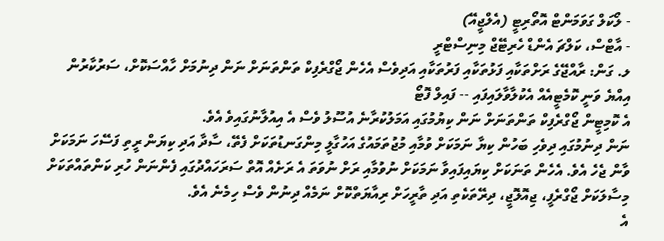- ލޯކަލް ގަވަމަންޓް އޮތޯރިޓީ (އެލްޖީއޭ)
- އާޓްސް، ކަލްޗަ އެންޑް ހެރިޓޭޖް މިނިސްޓްރީ
ލ. ގަން: ރާއްޖޭގެ ރަށްތަކާއި ފަޅުތަކާއި ފަރުތަކާއި އަދިވެސް އެހެން ޖޯގްރެފިކް ތަންތަނަށް ނަން ދިނުމަށް ހާއްސަކޮށް، ސަރުކާރުން އިއްޔެ ވަނީ ކޮމެޓީއެއް އެކުލާވާލައިފައި -- ފައިލް ފޮޓޯ
އެ ކޮމިޓީން ޖޯގްރެފިކް ތަންތަނަށް ނަން ކިޔުމުގައި އަމަލުކުރާނެ އުސޫލު ވެސް އެ އިއުލާނުގައިވެ އެވެ.
ނަން ދިނުމުގައި ދިވެހި ބަހުން ކިޔާ ނަމަކަށް ވުމާއި މުޖުތަމައުގެ އަހުގާލީ މިންގަނޑުތަކަށް ފެތޭ، ސާދާ އަދި ކިޔަން ރީތި ފަސޭހަ ނަމަކަށް ވާން ޖެހެ އެވެ. އެހެން ތަނަކަށް ކިޔައިފައިވާ ނަމަކަށް ނުވުމާއި ރަށް ނުވަތަ އެ ރަށެއް އޮތް ސަރަހައްދުގައި ފެންނަން ހުރި ކަންތައްތަކަށް މިސާލަކަށް ޖޯގްރެފީ، ޖިއޮލޮޖީ، ދިރޭތަކެތި އަދި ތާރީހަށް ރިއާޔަތްކޮށް ނަމެއް ދިނުން ވެސް ހިމެނެ އެވެ.
އެ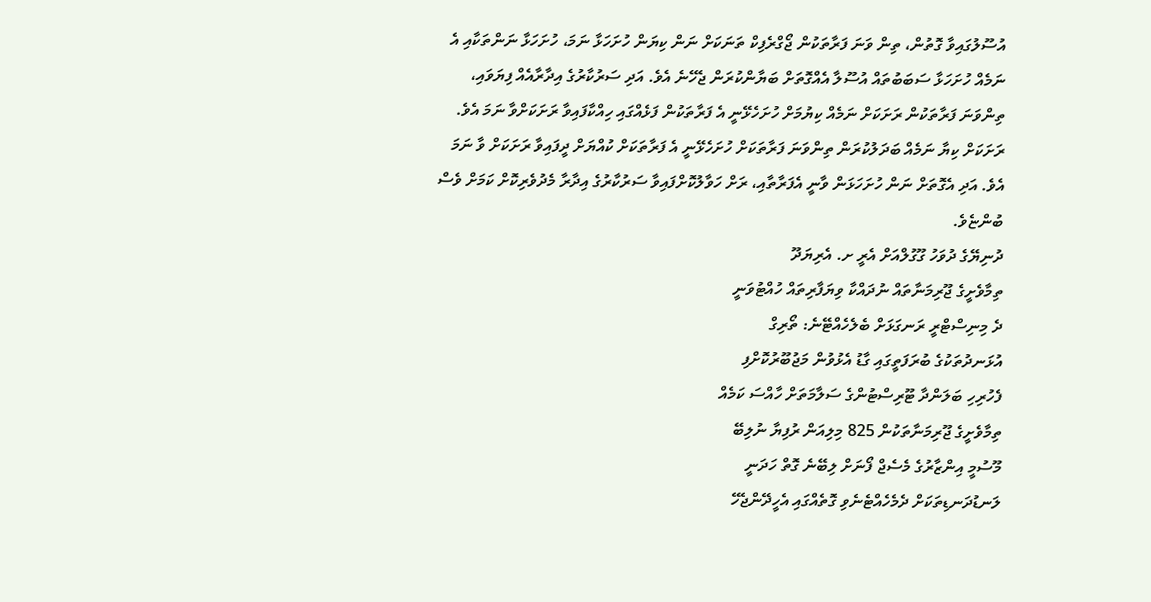އުސޫލުގައިވާ ގޮތުން، ތިން ވަނަ ފަރާތަކުން ޖޯގްރެފިކް ތަނަކަށް ނަން ކިޔަން ހުށަހަޅާ ނަމަ، ހުށަހަޅާ ނަންތަކާއި އެ ނަމެއް ހުށަހަޅާ ސަބަބުތައް އުސޫލާ އެއްގޮތަށް ބަޔާންކުރަން ޖެހޭނެ އެވެ. އަދި ސަރުކާރުގެ އިދާރާއެއް ފިޔަވައި، ތިންވަނަ ފަރާތަކުން ރަށަކަށް ނަމެއް ކިޔުމަށް ހުށަހެޅޭނީ އެ ފަރާތަކުން ފަޅެއްގައި ހިއްކާފައިވާ ރަށަކަށްވާ ނަމަ އެވެ.
ރަށަކަށް ކިޔާ ނަމެއް ބަދަލުކުރަން ތިންވަނަ ފަރާތަކަށް ހުށަހެޅޭނީ އެ ފަރާތަކަށް ކުއްޔަށް ދީފައިވާ ރަށަކަށް ވާ ނަމަ އެވެ. އަދި އެގޮތަށް ނަން ހުށަހަޅަން ވާނީ އެފަރާތާއި، ރަށް ހަވާލުކޮށްފައިވާ ސަރުކާރުގެ އިދާރާ މެދުވެރިކޮށް ކަމަށް ވެސް ބުންޏެވެ.
ދުނިޔޭގެ ދުވަހު ގޫގުލްއަށް އެރީ ށ. އެރިޔަދޫ
ތިމާވެށީގެ ޖޫރިމަނާތައް ނުދައްކާ ވިޔަފާރިތައް ހުއްޓުވަނީ
ދެ މިނިސްޓްރީ ރަނގަޅަށް ބެލެހެއްޓޭނެ: ތޯރިގް
އުޅަނދުތަކުގެ ބުރަފަތީގައި ގާޑު އެޅުވުން މަޖުބޫރުކޮށްފި
ފެހުރިހި ބަލަންދާ ޓޫރިސްޓުންގެ ސަލާމަތަށް ހާއްސަ ކަމެއް
ތިމާވެށީގެ ޖޫރިމަނާތަކުން 825 މިލިއަން ރުފިޔާ ނުލިބޭ
މޫސުމީ އިންޒާރުގެ މެސެޖް ފޯނަށް ލިބޭނެ ގޮތް ހަދަނީ
ލަނޑުދަނޑިތަކަށް ދެމެހެއްޓެނެވި ގޮތެއްގައި އެހީދޭންޖެހޭ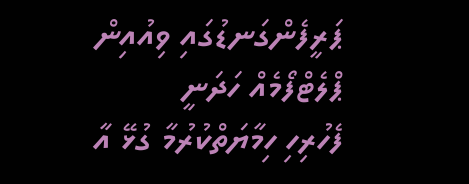ޕަރީފެންގަނޑުގައި ވިއުއިން ޕްލެޓްފޯމެއް ހަދަނީ
ފެހުރިހި ހިމާޔަތްކުރުމާ ގުޅޭ އާ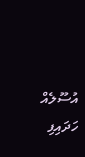އުސޫލެއް ހަދައިފި